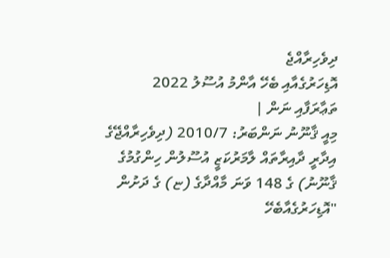ދިވެހިރާއްޖެ
އޮޑިހަރުގެއާއި ބެހޭ އާންމު އުސޫލު 2022
ތަޢާރަފާއި ނަން |
މިއީ ޤާނޫނު ނަންބަރު: 2010/7 (ދިވެހިރާއްޖޭގެ އިދާރީ ދާއިރާތައް ލާމަރުކަޒީ އުސޫލުން ހިންގުމުގެ ޤާނޫނު) ގެ 148 ވަނަ މާއްދާގެ (ޏ) ގެ ދަށުން "އޮޑިހަރުގެއާބެހޭ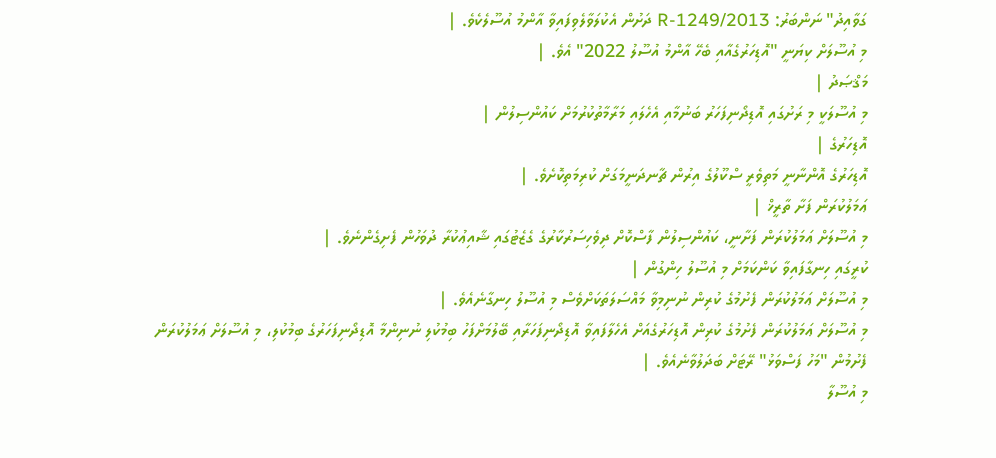ގަވާއިދު" ނަންބަރު: 2013/R-1249 ދަށުން އެކުލަވާލެވިފައިވާ އާންމު އުސޫލެކެވެ. |
މި އުސޫލަށް ކިޔަނީ "އޮޑިހަރުގެއާއި ބެހޭ އާންމު އުސޫލު 2022" އެވެ. |
މަޤްޞަދު |
މި އުސޫލަކީ މި ރަށުގައި އޮޑިދޯނިފަހަރު ބަނުމާއި އެހެލައި މަރާމާތުކުރުމަށް ކައުންސިލުން |
އޮޑިހަރުގެ |
އޮޑިހަރުގެ އޮންނާނީ މަތިވެރީ ސްކޫލުގެ އިރުން ޗާނދަނީމަގަށް ކުރިމަތިކޮށެވެ. |
ޢަމަލުކުރަން ފަށާ ތާރީޚް |
މި އުސޫލަށް ޢަމަލުކުރަން ފަށާނީ، ކައުންސިލުން ފާސްކޮށް ދިވެހިސަރުކާރުގެ ގެޒެޓުގައި ޝާއިޢުކުރާ ދުވަހުން ފެށިގެންނެވެ. |
ކުރީގައި ހިނގާފައިވާ ކަންކަމަށް މި އުސޫލު ހިންގުން |
މި އުސޫލަށް ޢަމަލުކުރަން ފެށުމުގެ ކުރިން ނުނިމިވާ މައްސަލަތަކަށްވެސް މި އުސޫލު ހިނގާނެއެވެ. |
މި އުސޫލަށް ޢަމަލުކުރަން ފެށުމުގެ ކުރިން އޮޑިހަރުގެއަށް އެހެލާފައިވާ އޮޑިދޯނިފަހަރާއި ބޭލުމަށްފަހު ބިމުކުލި ނުނިންމާ އޮޑިދޯނިފަހަރުގެ ބިމުކުލި، މި އުސޫލަށް ޢަމަލުކުރަން ފެށުމުން "މަހު ފަސްވަޅު" ރޭޓަށް ބަދަލުވާނެއެވެ. |
މި އުސޫލާ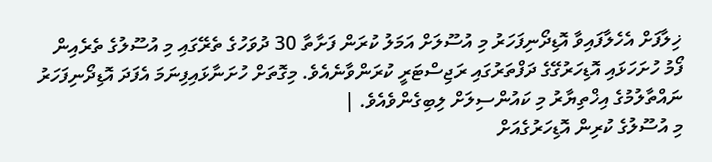ޚިލާފަށް އެހެލާފައިވާ އޮޑިދޯނިފަހަރު މި އުސޫލަށް އަމަލު ކުރަން ފަށާތާ 30 ދުވަހުގެ ތެރޭގައި މި އުސޫލުގެ ތެރެއިން ފޯމު ހުށަހަޅައި އޮޑިހަރުގޭގެ ދަފްތަރުގައި ރަޖިސްޓަރީ ކުރަންވާނެއެވެ. މިގޮތަށް ހުށަނާޅައިފިނަމަ އެފަދަ އޮޑިދޯނިފަހަރު ނައްތާލުމުގެ އިޚްތިޔާރު މި ކައުންސިލަށް ލިބިގެންވެއެވެ. |
މި އުސޫލުގެ ކުރިން އޮޑިހަރުގެއަށް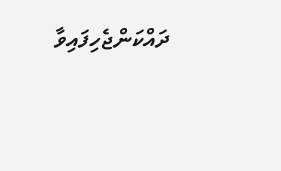ދައްކަންޖެހިފައިވާ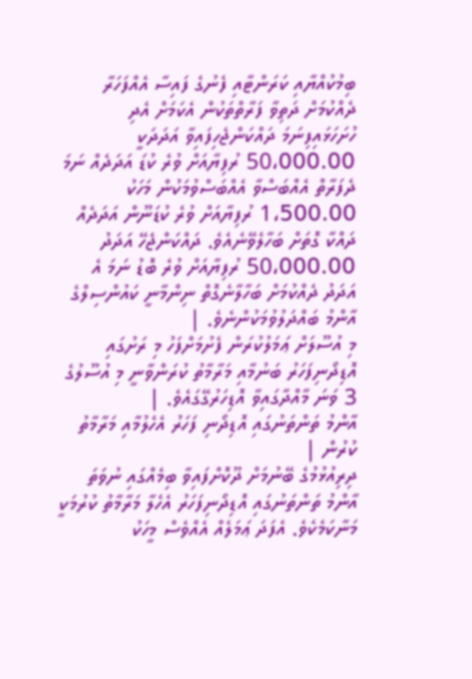ބިމުކުއްޔާއި ކަރަންޓާއި ފެނުގެ ފައިސާ އެއްފަހަރާ ދެއްކުމަށް ދަތިވާ ފަރާތްތަކުން އެކަމަށް އެދި ހުށަހަޅައިފިނަމަ ދައްކަންޖެހިފައިވާ އަދަދަކީ 50،000.00 ރުފިޔާއަށް ވުރެ ކުޑަ އަދަދެއް ނަމަ ދެފަރާތް އެއްބަސްވާ އެއްބަސްވުމަކުން މަހަކު 1،500.00 ރުފިޔާއަށް ވުރެ ކުޑަނޫން އަދަދެއް ދައްކާ ގޮތަށް ބަހާލެވޭނެއެވެ. ދައްކަންޖެހޭ އަދަދު 50،000.00 ރުފިޔާއަށް ވުރެ ބޮޑު ނަމަ އެ އަދަދު ދެއްކުމަށް ބަހާލާނެގޮތް ނިންމާނީ ކައުންސިލްގެ އާންމު ބައްދަލުވުމަކުންނެވެ. |
މި އުސޫލަށް ޢަމަލުކުރަން ފެށުމަށްފަހު މި ރަށުގައި އޮޑިދޯނިފަހަރު ބަނުމާއި މަރާމާތު ކުރަންވާނީ މި އުސޫލުގެ 3 ވަނަ މާއްދާގައިވާ އޮޑިހަރުގޭގައެވެ. |
އާންމު ތަންތަނުގައި އޮޑިދޯނި ފަހަރު އެހެލުމާއި މަރާމާތު ކުރުން |
ދިރިއުޅުމުގެ ބޭނުމަށް ދޫކޮށްފައިވާ ބިމެއްގައި ނުވަތަ އާންމު ތަންތަނުގައި އޮޑިދޯނިފަހަރު އެހެލާ މަރާމާތު ކުރުމަކީ މަނާކަމެކެވެ. އެފަދަ ޢަމަލެއް އެއްވެސް މީހަކު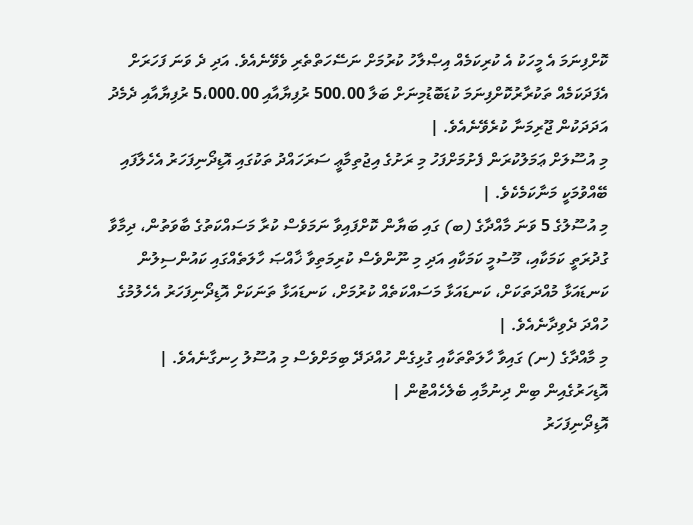ކޮށްފިނަމަ އެ މީހަކު އެ ކުރިކަމެއް އިޞްލާހު ކުރުމަށް ނަސޭހަތްތެރި ވެވޭނެއެވެ. އަދި ދެ ވަނަ ފަހަރަށް އެފަދަކަމެއް ތަކުރާރުކޮށްފިނަމަ ކުޑަބޮޑުމިނަށް ބަލާ 500.00 ރުފިޔާއާއި 5،000.00 ރުފިޔާއާއި ދެމެދު އަދަދަކުން ޖޫރިމަނާ ކުރެވޭނެއެވެ. |
މި އުސޫލަށް ޢަމަލުކުރަން ފެށުމަށްފަހު މި ރަށުގެ އިޖުތިމާޢީ ސަރަހައްދު ތަކުގައި އޮޑިދޯނިފަހަރު އެހެލާފައި ބޭއްވުމަކީ މަނާކަމެކެވެ. |
މި އުސޫލުގެ 5 ވަނަ މާއްދާގެ (ބ) ގައި ބަޔާން ކޮށްފައިވާ ނަމަވެސް ކުރާ މަސައްކަތުގެ ބާވަތުން، ދިމާވާ ގުދުރަތީ ކަމަކާއި، މޫސުމީ ކަމަކާއި އަދި މި ނޫންވެސް ކުރިމަތިވާ ޚާއްޞަ ހާލަތެއްގައި ކައުންސިލުން ކަނޑައަޅާ މުއްދަތަކަށް، ކަނޑައަޅާ މަސައްކަތެއް ކުރުމަށް، ކަނޑައަޅާ ތަނަކަށް އޮޑިދޯނިފަހަރު އެހެލުމުގެ ހުއްދަ ދެވިދާނެއެވެ. |
މި މާއްދާގެ (ނ) ގައިވާ ހާލަތްތަކާއި ގުޅިގެން ހުއްދަދޭ ބިމަށްވެސް މި އުސޫލު ހިނގާނެއެވެ. |
އޮޑިހަރުގެއިން ބިން ދިނުމާއި ބެލެހެއްޓުން |
އޮޑިދޯނިފަހަރު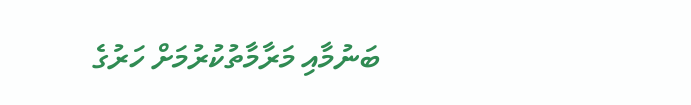ބަނުމާއި މަރާމާތުކުރުމަށް ހަރުގެ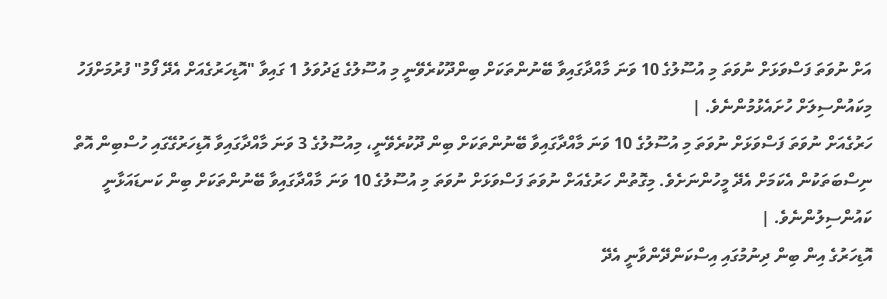އަށް ނުވަތަ ފަސްވަޅަށް ނުވަތަ މި އުސޫލުގެ 10 ވަނަ މާއްދާގައިވާ ބޭނުންތަކަށް ބިންދޫކުރެވޭނީ މި އުސޫލުގެ ޖަދުވަލު 1 ގައިވާ "އޮޑިހަރުގެއަށް އެދޭ ފޯމު" ފުރުމަށްފަހު މިކައުންސިލަށް ހުށައެޅުމުންނެވެ. |
ހަރުގެއަށް ނުވަތަ ފަސްވަޅަށް ނުވަތަ މި އުސޫލުގެ 10 ވަނަ މާއްދާގައިވާ ބޭނުންތަކަށް ބިން ދޫކުރެވޭނީ، މިއުސޫލުގެ 3 ވަނަ މާއްދާގައިވާ އޮޑިހަރުގޭގައި ހުސްބިން އޮތް ނިސްބަތަކުން އެކަމަށް އެދޭ މީހުންނަށެވެ. މިގޮތުން ހަރުގެއަށް ނުވަތަ ފަސްވަޅަށް ނުވަތަ މި އުސޫލުގެ 10 ވަނަ މާއްދާގައިވާ ބޭނުންތަކަށް ބިން ކަނޑައަޅާނީ ކައުންސިލުންނެވެ. |
އޮޑިހަރުގެ އިން ބިން ދިނުމުގައި އިސްކަންދޭންވާނީ އެދޭ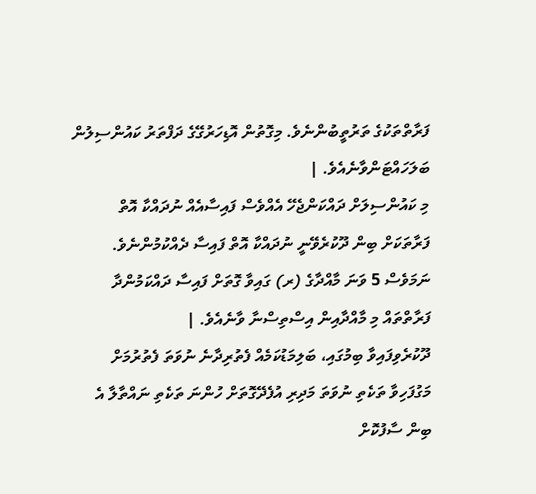ފަރާތްތަކުގެ ތަރުތީބުންނެވެ. މިގޮތުން އޮޑިހަރުގޭގެ ދަފްތަރު ކައުންސިލުން ބަލަހައްޓަންވާނެއެވެ. |
މި ކައުންސިލަށް ދައްކަންޖެހޭ އެއްވެސް ފައިސާއެއް ނުދައްކާ އޮތް ފަރާތަކަށް ބިން ދޫކުރެވޭނީ ނުދައްކާ އޮތް ފައިސާ ދެއްކުމުންނެވެ. ނަމަވެސް 5 ވަނަ މާއްދާގެ (ރ) ގައިވާ ގޮތަށް ފައިސާ ދައްކަމުންދާ ފަރާތްތައް މި މާއްދާއިން އިސްތިސްނާ ވާނެއެވެ. |
ދޫކުރެވިފައިވާ ބިމުގައި، ބަލިމަޑުކަމެއް ފެތުރިދާނެ ނުވަތަ ފެތުރުމަށް މަގުފަހިވާ ތަކެތި ނުވަތަ މަދިރި އުފެދޭގޮތަށް ހުންނަ ތަކެތި ނައްތާލާ އެ ބިން ސާފުކޮށް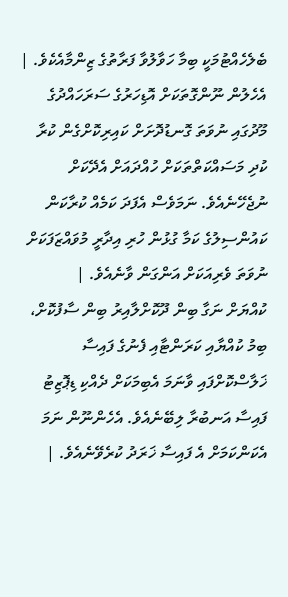ބެލެހެއްޓުމަކީ ބިމާ ހަވާލުވާ ފަރާތުގެ ޒިންމާއެކެވެ. |
އެހެލުން ނޫންގޮތަކަށް އޮޑިހަރުގެ ސަރަހައްދުގެ މޫދުގައި ނުވަތަ ގޮނޑުދޮށަށް ކައިރިކޮށްގެން ކުރާ ކުދި މަސައްކަތްތަކަށް ހުއްދައަށް އެދޭކަށް ނުޖެހޭނެއެވެ. ނަމަވެސް އެފަދަ ކަމެއް ކުރާކަން ކައުންސިލުގެ ކަމާ ގުޅުން ހުރި އިދާރީ މުވައްޒަފަކަށް ނުވަތަ ވެރިއަކަށް އަންގަން ވާނެއެވެ. |
ކުއްޔަށް ނަގާ ބިން ދޫކޮށްލާއިރު ބިން ސާފުކޮށް، ބިމު ކުއްޔާއި ކަރަންޓާއި ފެނުގެ ފައިސާ ޚަލާސްކޮށްފައި ވާނަމަ އެބިމަކަށް ދެއްކި ޑިޕޮޒިޓު ފައިސާ އަނބުރާ ލިބޭނެއެވެ. އެހެންނޫން ނަމަ އެކަންކަމަށް އެ ފައިސާ ޚަރަދު ކުރެވޭނެއެވެ. |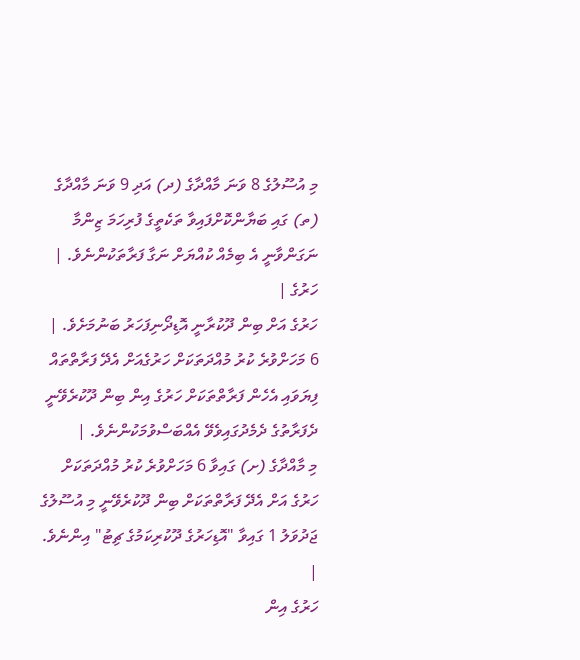މި އުސޫލުގެ 8 ވަނަ މާއްދާގެ (ދ) އަދި 9 ވަނަ މާއްދާގެ (ތ) ގައި ބަޔާންކޮށްފައިވާ ތަކެތީގެ ފުރިހަމަ ޒިންމާ ނަގަންވާނީ އެ ބިމެއް ކުއްޔަށް ނަގާ ފަރާތަކުންނެވެ. |
ހަރުގެ |
ހަރުގެ އަށް ބިން ދޫކުރާނީ އޮޑިދޯނިފަހަރު ބަނުމަށެވެ. |
6 މަހަށްވުރެ ކުރު މުއްދަތަކަށް ހަރުގެއަށް އެދޭ ފަރާތްތައް ފިޔަވައި އެހެން ފަރާތްތަކަށް ހަރުގެ އިން ބިން ދޫކުރެވޭނީ ދެފަރާތުގެ ދެމެދުގައިވެވޭ އެއްބަސްވުމަކުންނެވެ. |
މި މާއްދާގެ (ށ) ގައިވާ 6 މަހަށްވުރެ ކުރު މުއްދަތަކަށް ހަރުގެ އަށް އެދޭ ފަރާތްތަކަށް ބިން ދޫކުރެވޭނީ މި އުސޫލުގެ ޖަދުވަލު 1 ގައިވާ "އޮޑިހަރުގެ ދޫކުރިކަމުގެ ޗިޓު" އިންނެވެ. |
ހަރުގެ އިން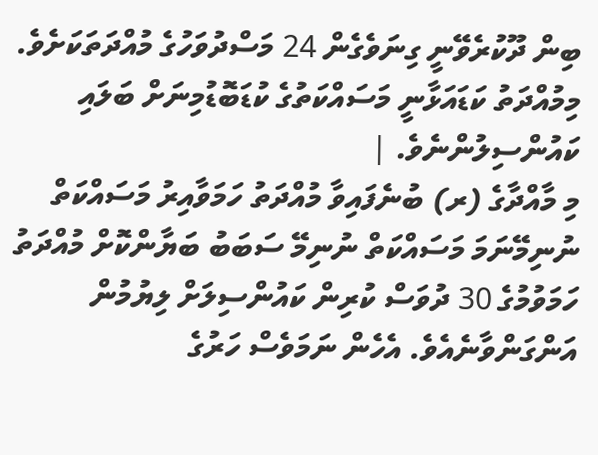ބިން ދޫކުރެވޭނީ ގިނަވެގެން 24 މަސްދުވަހުގެ މުއްދަތަކަށެވެ. މިމުއްދަތު ކަޑައަޅާނީ މަސައްކަތުގެ ކުޑަބޮޑުމިނަށް ބަލައި ކައުންސިލުންނެވެ. |
މި މާއްދާގެ (ރ) ބުނެފައިވާ މުއްދަތު ހަމަވާއިރު މަސައްކަތް ނުނިމޭނަމަ މަސައްކަތް ނުނިމޭ ސަބަބު ބަޔާންކޮށް މުއްދަތު ހަމަވުމުގެ 30 ދުވަސް ކުރިން ކައުންސިލަށް ލިޔުމުން އަންގަންވާނެއެވެ. އެހެން ނަމަވެސް ހަރުގެ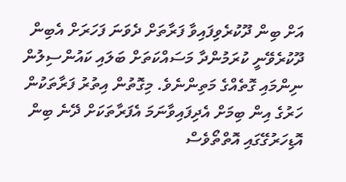އަށް ބިން ދޫކުރެވިފައިވާ ފަރާތަށް ދެވަނަ ފަހަރަށް އެބިން ދޫކުރެވޭނީ ކުރަމުންދާ މަސައްކަތަށް ބަލައި ކައުންސިލުން ނިންމައި ގޮތެއްގެ މަތިންނެވެ. މިގޮތުން އިތުރު ފަރާތަކުން ހަރުގެ އިން ބިމަށް އެދިފައިވާނަމަ އެފަރާތަކަށް ދޭނެ ބިން އޮޑިހަރުގޭގައި އޮތްތޯވެސް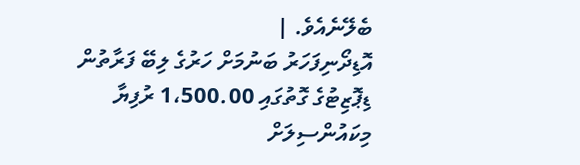ބެލޭނެއެވެ. |
އޮޑިދޯނިފަހަރު ބަނުމަށް ހަރުގެ ލިބޭ ފަރާތުން ޑިޕޮޒިޓުގެ ގޮތުގައި 1،500.00 ރުފިޔާ މިކައުންސިލަށް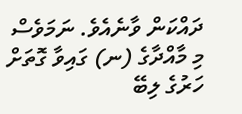ދައްކަން ވާނެއެވެ. ނަމަވެސް މި މާއްދާގެ (ނ) ގައިވާ ގޮތަށް ހަރުގެ ލިބޭ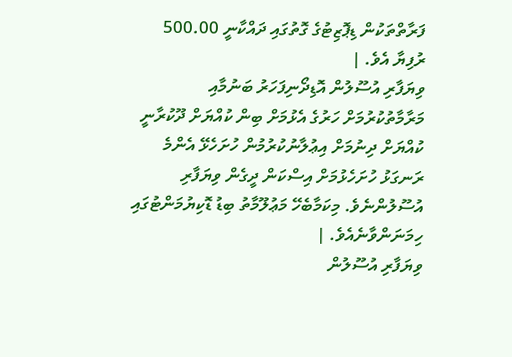ފަރާތްތަކުން ޑިޕޮޒިޓުގެ ގޮތުގައި ދައްކާނީ 500.00 ރުފިޔާ އެވެ. |
ވިޔަފާރި އުސޫލުން އޮޑިދޯނިފަހަރު ބަނުމާއި މަރާމާތުކުރުމަށް ހަރުގެ އެޅުމަށް ބިން ކުއްޔަށް ދޫކުރާނީ ކުއްޔަށް ދިނުމަށް އިޢުލާނުކުރުމުން ހުށަހެޅޭ އެންމެ ރަނގަޅު ހުށަހެޅުމަށް އިސްކަން ދީގެން ވިޔަފާރި އުސޫލުންނެވެ. މިކަމާބެހޭ މަޢުލޫމާތު ބިޑު ޑޮކިޔުމަންޓުގައި ހިމަނަންވާނެއެވެ. |
ވިޔަފާރި އުސޫލުން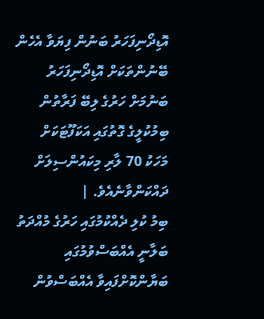އޮޑިދޯނިފަހަރު ބަނުން ފިޔަވާ އެހެން ބޭނުންތަކަށް އޮޑިދޯނިފަހަރު ބަނުމަށް ހަރުގެ ލިބޭ ފަރާތުން ބިމުކުލީގެ ގޮތުގައި އަކަފޫޓަކަށް މަހަކު 70 ލާރި މިކައުންސިލަށް ދައްކަންވާނެއެވެ. |
ބިމު ކުލި ދެއްކުމުގައި ހަރުގެ މުއްދަތު ބަލާނީ އެއްބަސްވުމުގައި ބަޔާންކޮށްފައިވާ އެއްބަސްވުން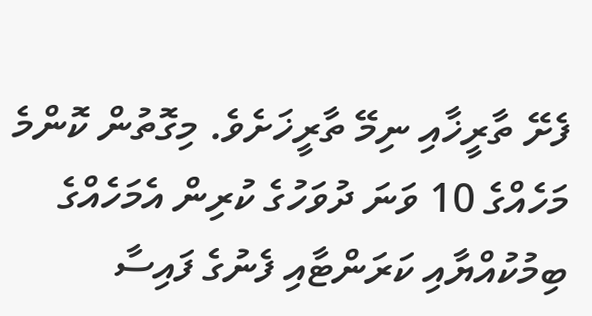ފެށޭ ތާރީޚާއި ނިމޭ ތާރީޚަށެވެ. މިގޮތުން ކޮންމެ މަހެއްގެ 10 ވަނަ ދުވަހުގެ ކުރިން އެމަހެއްގެ ބިމުކުއްޔާއި ކަރަންޓާއި ފެނުގެ ފައިސާ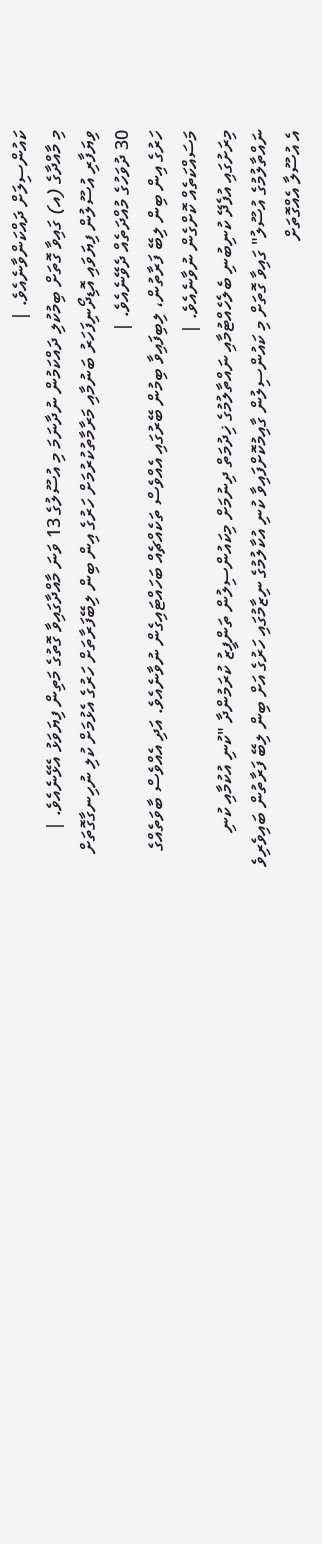ކައުންސިލަށް ދައްކަންވާނެއެވެ. |
މި މާއްދާގެ (އ) ގައިވާ ގޮތަށް ބިމުކުލި ދައްކަމުން ނުދާނަމަ މި އުސޫލުގެ 13 ވަނަ މާއްދާގައިވާ ގޮތުގެ މަތިން ފިޔަވަޅު އެޅޭނެއެވެ. |
ވިޔަފާރި އުސޫލުން ފިޔަވައި އޮޑިދޯނިފަހަރު ބަނުމާއި މަރާމާތުކުރުމަށް ހަރުގެ އިން ބިން ލިބޭފަރާތަށް ހަރުގެ އެޅުމަށް ކުލި ނުހިނގާގޮތަށް 30 ދުވަހުގެ މުއްދަތެއް ދެވޭނެއެވެ. |
ހަރުގެ އިން ބިން ލިބޭ ފަރާތުން، ލިބިފައިވާ ބިމުން ބޭރުގައި އެއްވެސް ތަކެއްޗެއް ބަހައްޓައިގެން ނުވާނެއެވެ. އަދި އެއްވެސް ބާވަތެއްގެ މަސައްކަތެއް ކޮށްގެން ނުވާނެއެވެ. |
މިރަށުގައި އުފެދޭ ކުނިބުނި ބެލެހެއްޓުމާއި ނައްތާލުމުގެ ޚިދުމަތް ދިނުމަށް މިކައުންސިލުން ތަންފީޒު ކުރަމުންދާ "ކުނި އުކުމާއި ކުނި ނައްތާލުމުގެ އުސޫލު" ގައިވާ ގޮތަށް މި ކައުންސިލުން ގާއިމުކޮށްފައިވާ ކުނި އުކާލުމުގެ ނިޒާމުގައި ހަރުގެ އަށް ބިން ލިބޭ ފަރާތުން ބައިވެރިވެ އެ އުސޫލާ އެއްގޮތަށް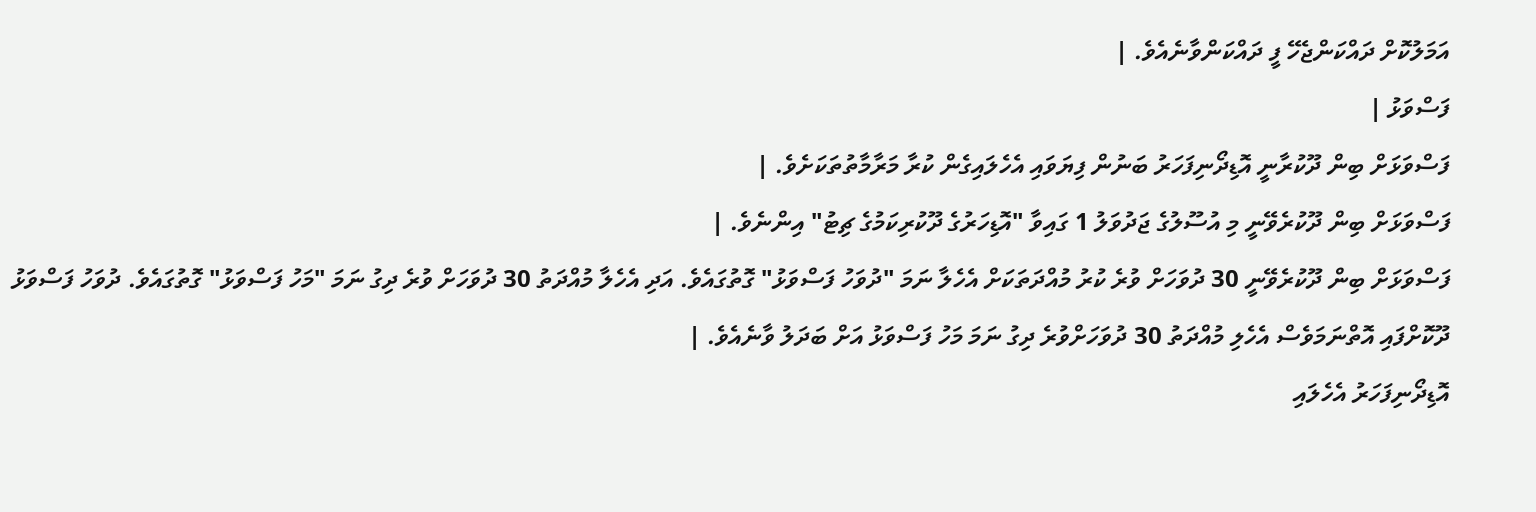އަމަލުކޮށް ދައްކަންޖެހޭ ފީ ދައްކަންވާނެއެވެ. |
ފަސްވަޅު |
ފަސްވަޅަށް ބިން ދޫކުރާނީ އޮޑިދޯނިފަހަރު ބަނުން ފިޔަވައި އެހެލައިގެން ކުރާ މަރާމާތުތަކަށެވެ. |
ފަސްވަޅަށް ބިން ދޫކުރެވޭނީ މި އުސޫލުގެ ޖަދުވަލު 1 ގައިވާ "އޮޑިހަރުގެ ދޫކުރިކަމުގެ ޗިޓު" އިންނެވެ. |
ފަސްވަޅަށް ބިން ދޫކުރެވޭނީ 30 ދުވަހަށް ވުރެ ކުރު މުއްދަތަކަށް އެހެލާ ނަމަ "ދުވަހު ފަސްވަޅު" ގޮތުގައެވެ. އަދި އެހެލާ މުއްދަތު 30 ދުވަހަށް ވުރެ ދިގު ނަމަ "މަހު ފަސްވަޅު" ގޮތުގައެވެ. ދުވަހު ފަސްވަޅު ދޫކޮށްފައި އޮތްނަމަވެސް އެހެލި މުއްދަތު 30 ދުވަހަށްވުރެ ދިގު ނަމަ މަހު ފަސްވަޅު އަށް ބަދަލު ވާނެއެވެ. |
އޮޑިދޯނިފަހަރު އެހެލައި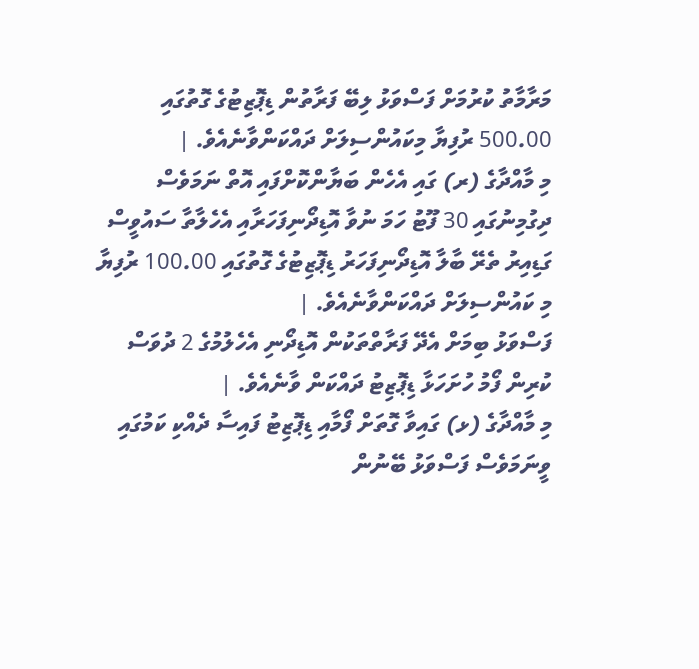މަރާމާތު ކުރުމަށް ފަސްވަޅު ލިބޭ ފަރާތުން ޑިޕޮޒިޓުގެ ގޮތުގައި 500.00 ރުފިޔާ މިކައުންސިލަށް ދައްކަންވާނެއެވެ. |
މި މާއްދާގެ (ރ) ގައި އެހެން ބަޔާންކޮށްފައި އޮތް ނަމަވެސް ދިގުމިނުގައި 30 ފޫޓު ހަމަ ނުވާ އޮޑިދޯނިފަހަރާއި އެހެލާތާ ސައުވީސް ގަޑިއިރު ތެރޭ ބާލާ އޮޑިދޯނިފަހަރު ޑިޕޮޒިޓުގެ ގޮތުގައި 100.00 ރުފިޔާ މި ކައުންސިލަށް ދައްކަންވާނެއެވެ. |
ފަސްވަޅު ބިމަށް އެދޭ ފަރާތްތަކުން އޮޑިދޯނި އެހެލުމުގެ 2 ދުވަސް ކުރިން ފޯމު ހުށަހަޅާ ޑިޕޮޒިޓު ދައްކަން ވާނެއެވެ. |
މި މާއްދާގެ (ޅ) ގައިވާ ގޮތަށް ފޯމާއި ޑިޕޮޒިޓު ފައިސާ ދެއްކި ކަމުގައި ވީނަމަވެސް ފަސްވަޅު ބޭނުން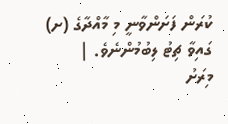ކުރަން ފަށަންވާނީ މި މާއްދާގެ (ށ) ގައިވާ ޗިޓު ލިބުމުންނެވެ. |
މިރަށު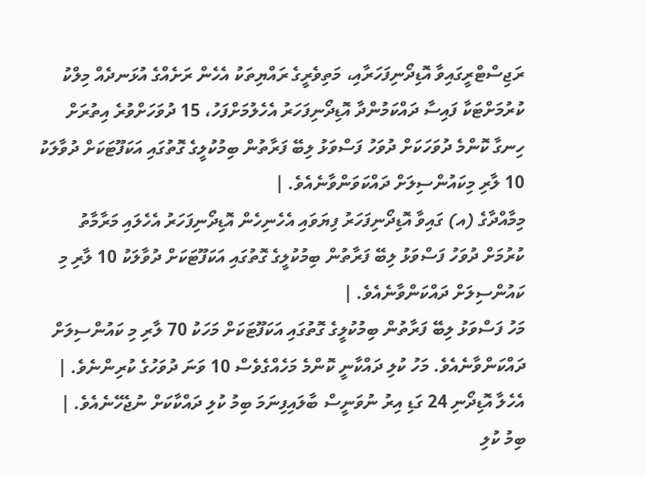ރަޖިސްޓްރީގައިވާ އޮޑިދޯނިފަހަރާއި، މަތިވެރީގެ ރައްޔިތަކު އެހެން ރަށެއްގެ އުޅަނދެއް މިލްކު ކުރުމަށްޓަކާ ފައިސާ ދައްކަމުންދާ އޮޑިދޯނިފަހަރު އެހެލުމަށްފަހު، 15 ދުވަހަށްވުރެ އިތުރަށް ހިނގާ ކޮންމެ ދުވަހަކަށް ދުވަހު ފަސްވަޅު ލިބޭ ފަރާތުން ބިމުކުލީގެ ގޮތުގައި އަކަފޫޓަކަށް ދުވާލަކު 10 ލާރި މިކައުންސިލަށް ދައްކަވަންވާނެއެވެ. |
މިމާއްދާގެ (އ) ގައިވާ އޮޑިދޯނިފަހަރު ފިޔަވައި އެހެނިހެން އޮޑިދޯނިފަހަރު އެހެލައި މަރާމާތު ކުރުމަށް ދުވަހު ފަސްވަޅު ލިބޭ ފަރާތުން ބިމުކުލީގެ ގޮތުގައި އަކަފޫޓަކަށް ދުވާލަކު 10 ލާރި މި ކައުންސިލަށް ދައްކަންވާނެއެވެ. |
މަހު ފަސްވަޅު ލިބޭ ފަރާތުން ބިމުކުލީގެ ގޮތުގައި އަކަފޫޓަކަށް މަހަކު 70 ލާރި މި ކައުންސިލަށް ދައްކަންވާނެއެވެ. މަހު ކުލި ދައްކާނީ ކޮންމެ މަހެއްގެވެސް 10 ވަނަ ދުވަހުގެ ކުރިންނެވެ. |
އެހެލާ އޮޑިދޯނި 24 ގަޑި އިރު ނުވަނީސް ބާލައިފިނަމަ ބިމު ކުލި ދައްކާކަށް ނުޖެހޭނެއެވެ. |
ބިމު ކުލި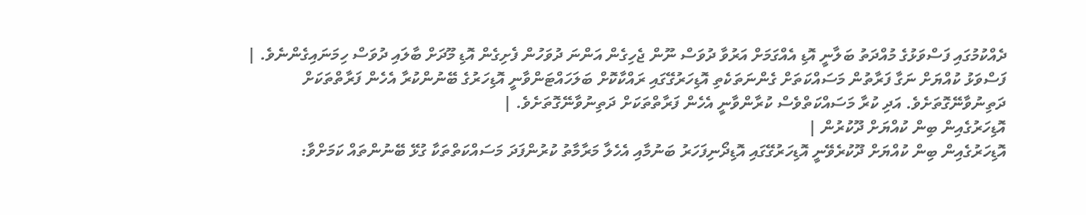ދެއްކުމުގައި ފަސްވަޅުގެ މުއްދަތު ބަލާނީ އޮޑި އެއްގަމަށް އަރުވާ ދުވަސް ނޫން ޖެހިގެން އަންނަ ދުވަހުން ފެށިގެން އޮޑި މޫދަށް ބާލައި ދުވަސް ހިމަނައިގެންނެވެ. |
ފަސްވަޅު ކުއްޔަށް ނަގާ ފަރާތުން މަސައްކަތަށް ގެންނަތަކެތި އޮޑިހަރުގޭގައި ރައްކާކޮށް ބަލަހައްޓަންވާނީ އޮޑިހަރުގެ ބޭނުންކުރާ އެހެން ފަރާތްތަކަށް ދަތިނުވާނޭގޮތަށެވެ. އަދި ކުރާ މަސައްކަތްވެސް ކުރާންވާނީ އެހެން ފަރާތްތަކަށް ދަތިނުވާނޭގޮތަށެވެ. |
އޮޑިހަރުގެއިން ބިން ކުއްޔަށް ދޫކުރުން |
އޮޑިހަރުގެއިން ބިން ކުއްޔަށް ދޫކުރެވޭނީ އޮޑިހަރުގޭގައި އޮޑިދޯނިފަހަރު ބަނުމާއި އެހެލާ މަރާމާތު ކުރުންފަދަ މަސައްކަތްތަކާ ގުޅޭ ބޭނުންތައް ކަމަށްވާ: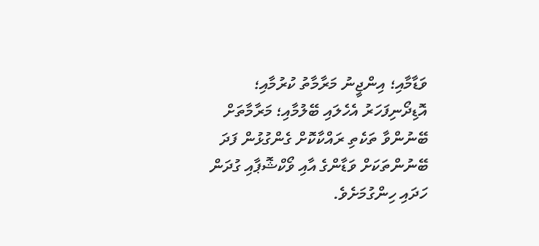ވަޑާމާއި؛ އިންޖީނު މަރާމާތު ކުރުމާއި؛ އޮޑިދޯނިފަހަރު އެހެލައި ބޭލުމާއި؛ މަރާމާތަށް ބޭނުންވާ ތަކެތި ރައްކާކޮށް ގެންގުޅުން ފަދަ ބޭނުންތަކަށް ވަޑާންގެ އާއި ވޯކްޝޮޕާއި ގުދަން ހަދައި ހިންގުމަށެވެ.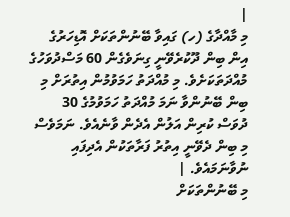|
މި މާއްދާގެ (ހ) ގައިވާ ބޭނުންތަކަށް އޮޑިހަރުގެ އިން ބިން ދޫކުރެވޭނީ ގިނަވެގެން 60 މަސްދުވަހުގެ މުއްދަތަކަށެވެ. މި މުއްދަތު ހަމަވުމުން އިތުރަށް މި ބިން ބޭނުންވާ ނަމަ މުއްދަތު ހަމަވުމުގެ 30 ދުވަސް ކުރިން އަލުން އެދެން ވާނެއެވެ. ނަމަވެސް މި ބިން ދެވޭނީ އިތުރު ފަރާތަކުން އެދިފައި ނުވާނަމައެވެ. |
މި ބޭނުންތަކަށް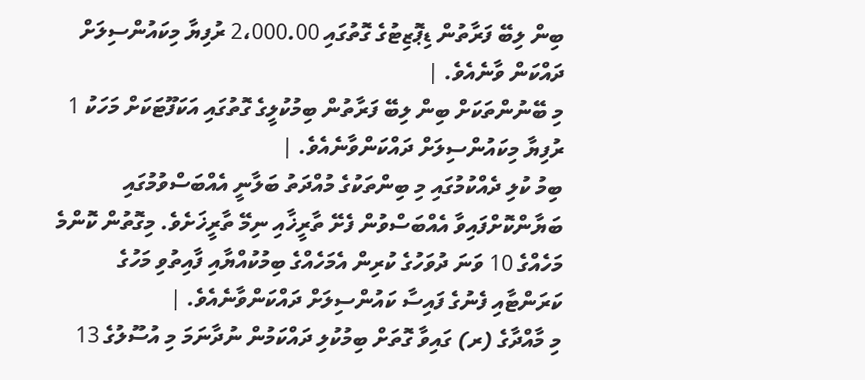ބިން ލިބޭ ފަރާތުން ޑިޕޮޒިޓުގެ ގޮތުގައި 2،000.00 ރުފިޔާ މިކައުންސިލަށް ދައްކަން ވާނެއެވެ. |
މި ބޭނުންތަކަށް ބިން ލިބޭ ފަރާތުން ބިމުކުލީގެ ގޮތުގައި އަކަފޫޓަކަށް މަހަކު 1 ރުފިޔާ މިކައުންސިލަށް ދައްކަންވާނެއެވެ. |
ބިމު ކުލި ދެއްކުމުގައި މި ބިންތަކުގެ މުއްދަތު ބަލާނީ އެއްބަސްވުމުގައި ބަޔާންކޮށްފައިވާ އެއްބަސްވުން ފެށޭ ތާރީޚާއި ނިމޭ ތާރީޚަށެވެ. މިގޮތުން ކޮންމެ މަހެއްގެ 10 ވަނަ ދުވަހުގެ ކުރިން އެމަހެއްގެ ބިމުކުއްޔާއި ފާއިތުވި މަހުގެ ކަރަންޓާއި ފެނުގެ ފައިސާ ކައުންސިލަށް ދައްކަންވާނެއެވެ. |
މި މާއްދާގެ (ރ) ގައިވާ ގޮތަށް ބިމުކުލި ދައްކަމުން ނުދާނަމަ މި އުސޫލުގެ 13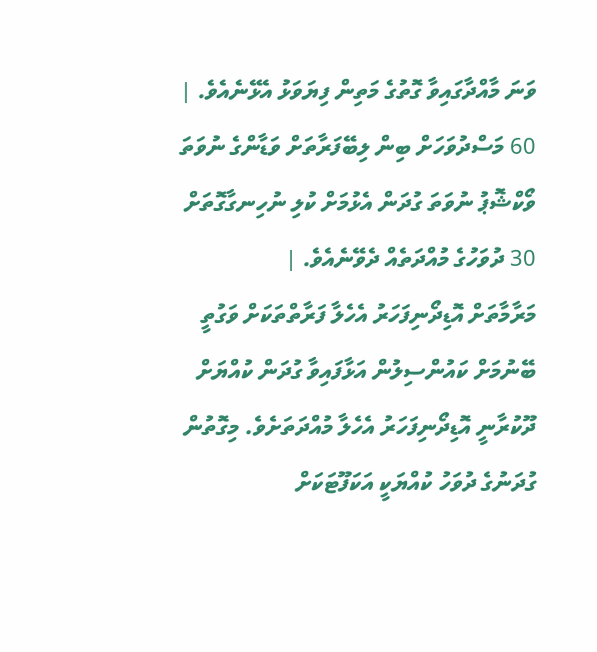ވަނަ މާއްދާގައިވާ ގޮތުގެ މަތިން ފިޔަވަޅު އެޅޭނެއެވެ. |
60 މަސްދުވަހަށް ބިން ލިބޭފަރާތަށް ވަޑާންގެ ނުވަތަ ވޯކްޝޮޕު ނުވަތަ ގުދަން އެޅުމަށް ކުލި ނުހިނގާގޮތަށް 30 ދުވަހުގެ މުއްދަތެއް ދެވޭނެއެވެ. |
މަރާމާތަށް އޮޑިދޯނިފަހަރު އެހެލާ ފަރާތްތަކަށް ވަގުތީ ބޭނުމަށް ކައުންސިލުން އަޅާފައިވާ ގުދަން ކުއްޔަށް ދޫކުރާނީ އޮޑިދޯނިފަހަރު އެހެލާ މުއްދަތަށެވެ. މިގޮތުން ގުދަނުގެ ދުވަހު ކުއްޔަކީ އަކަފޫޓަކަށް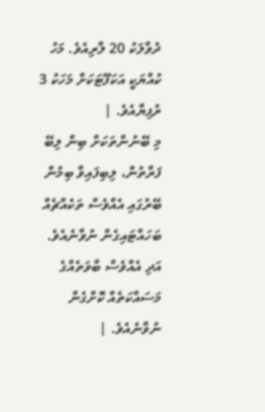ދުވާލަކު 20 ލާރިއެވެ. މަހު ކުއްޔަކީ އަކަފޫޓަކަށް މަހަކު 3 ރުފިޔާއެވެ. |
މި ބޭނުންތަކަށް ބިން ލިބޭ ފަރާތުން، ލިބިފައިވާ ބިމުން ބޭރުގައި އެއްވެސް ތަކެއްޗެއް ބަހައްޓައިގެން ނުވާނެއެވެ. އަދި އެއްވެސް ބާވަތެއްގެ މަސައްކަތެއް ކޮށްގެން ނުވާނެއެވެ. |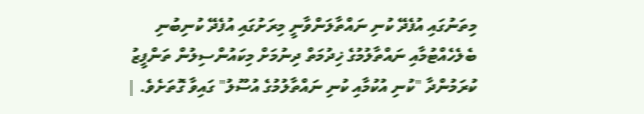މިތަނުގައި އުފެދޭ ކުނި ނައްތާލަންވާނީ މިރަށުގައި އުފެދޭ ކުނިބުނި ބެލެހެއްޓުމާއި ނައްތާލުމުގެ ޚިދުމަތް ދިނުމަށް މިކައުންސިލުން ތަންފީޒު ކުރަމުންދާ "ކުނި އުކުމާއި ކުނި ނައްތާލުމުގެ އުސޫލު" ގައިވާ ގޮތަށެވެ. |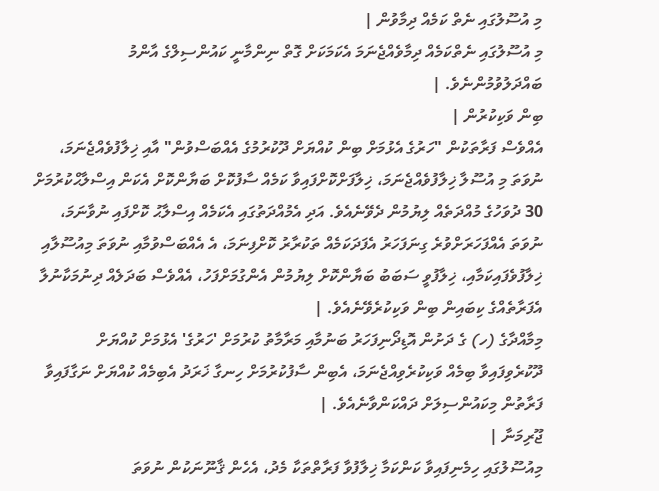މި އުސޫލުގައި ނެތް ކަމެއް ދިމާވުން |
މި އުސޫލުގައި ނެތްކަމެއް ދިމާވެއްޖެނަމަ އެކަމަކަށް ގޮތް ނިންމާނީ ކައުންސިލްގެ އާންމު ބައްދަލުވުމުންނެވެ. |
ބިން ވަކިކުރުން |
އެއްވެސް ފަރާތަކުން "ހަރުގެ އެޅުމަށް ބިން ކުއްޔަށް ދޫކުރުމުގެ އެއްބަސްވުން" އާއި ޚިލާފުވެއްޖެނަމަ، ނުވަތަ މި އުސޫލާ ޚިލާފުވެއްޖެނަމަ، ޚިލާފަށްކޮށްފައިވާ ކަމެއް ސާފުކޮށް ބަޔާންކޮށް އެކަން އިސްލާޙްކުރުމަށް 30 ދުވަހުގެ މުއްދަތެއް ލިޔުމުން ދެވޭނެއެވެ. އަދި އެމުއްދަތުގައި އެކަމެއް އިސްލާޙު ކޮށްފައި ނުވާނަމަ، ނުވަތަ އެއްފަހަރަށްވުރެ ގިނަފަހަރު އެފަދަކަމެއް ތަކުރާރު ކޮށްފިނަމަ، އެ އެއްބަސްވުމާއި ނުވަތަ މިއުސޫލާއި ޚިލާފުވެފައިކަމާއި، ޚިލާފުވީ ސަބަބު ބަޔާންކޮށް ލިޔުމުން އެންގުމަށްފަހު، އެއްވެސް ބަދަލެއް ދިނުމަކާނުލާ އެފަރާތެއްގެ ކިބައިން ބިން ވަކިކުރެވޭނެއެވެ. |
މިމާއްދާގެ (ހ) ގެ ދަށުން އޮޑިދޯނިފަހަރު ބަނުމާއި މަރާމާތު ކުރުމަށް 'ހަރުގެ' އެޅުމަށް ކުއްޔަށް ދޫކުރެވިފައިވާ ބިމެއް ވަކިކުރެވިއްޖެނަމަ، އެބިން ސާފުކުރުމަށް ހިނގާ ޚަރަދު އެބިމެއް ކުއްޔަށް ނަގާފައިވާ ފަރާތުން މިކައުންސިލަށް ދައްކަންވާނެއެވެ. |
ޖޫރިމަނާ |
މިއުސޫލުގައި ހިމެނިފައިވާ ކަންކަމާ ޚިލާފުވާ ފަރާތްތަކާ މެދު، އެހެން ޤާނޫނަކުން ނުވަތަ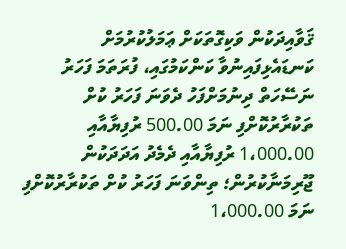ޤަވާއިދަކުން ވަކިގޮތަކަށް ޢަމަލުކުރުމަށް ކަނޑައެޅިފައިނުވާ ކަންކަމުގައި، ފުރަތަމަ ފަހަރު ނަސޭހަތް ދިނުމަށްފަހު ދެވަނަ ފަހަރު ކުށް ތަކުރާރުކޮށްފި ނަމަ 500.00 ރުފިޔާއާއި 1،000.00 ރުފިޔާއާއި ދެމެދު އަދަދަކުން ޖޫރިމަނާކުރުން؛ ތިންވަނަ ފަހަރު ކުށް ތަކުރާރުކޮށްފި ނަމަ 1،000.00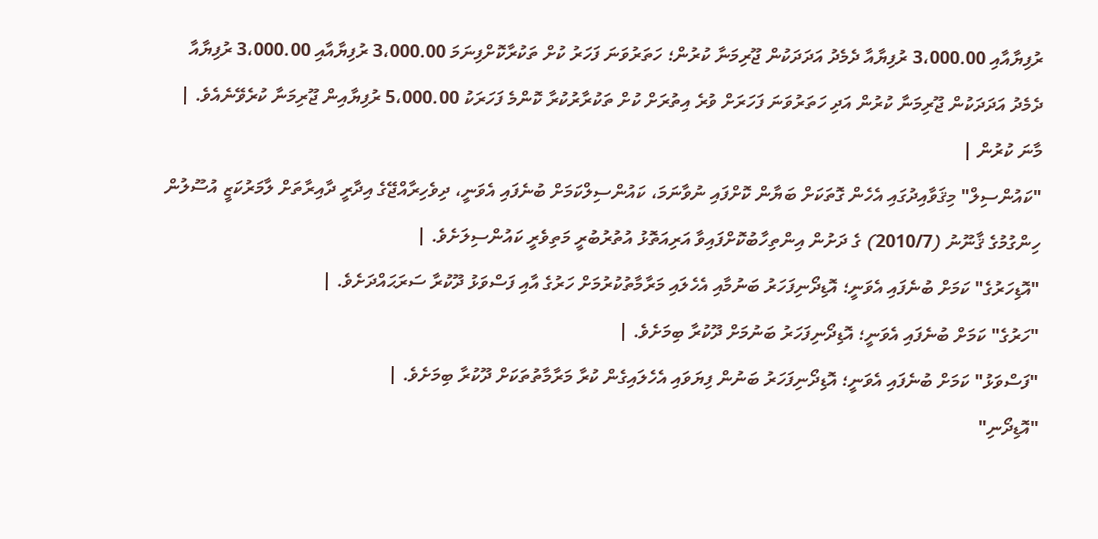ރުފިޔާއާއި 3،000.00 ރުފިޔާއާ ދެމެދު އަދަދަކުން ޖޫރިމަނާ ކުރުން؛ ހަތަރުވަނަ ފަހަރު ކުށް ތަކުރާކޮށްފިނަމަ 3،000.00 ރުފިޔާއާއި 3،000.00 ރުފިޔާއާ ދެމެދު އަދަދަކުން ޖޫރިމަނާ ކުރުން އަދި ހަތަރުވަނަ ފަހަރަށް ވުރެ އިތުރަށް ކުށް ތަކުރާރުކުރާ ކޮންމެ ފަހަރަކު 5،000.00 ރުފިޔާއިން ޖޫރިމަނާ ކުރެވޭނެއެވެ. |
މާނަ ކުރުން |
"ކައުންސިލް" މިޤަވާއިދުގައި އެހެން ގޮތަކަށް ބަޔާން ކޮށްފައި ނުވާނަމަ، ކައުންސިލްކަމަށް ބުނެފައި އެވަނީ، ދިވެހިރާއްޖޭގެ އިދާރީ ދާއިރާތަށް ލާމަރުކަޒީ އުސޫލުން ހިންގުމުގެ ޤާނޫނު (2010/7) ގެ ދަށުން އިންތިހާބުކޮށްފައިވާ އަރިއަތޮޅު އުތުރުބުރީ މަތިވެރީ ކައުންސިލަށެވެ. |
"އޮޑިހަރުގެ" ކަމަށް ބުނެފައި އެވަނީ؛ އޮޑިދޯނިފަހަރު ބަނުމާއި އެހެލައި މަރާމާތުކުރުމަށް ހަރުގެ އާއި ފަސްވަޅު ދޫކުރާ ސަރަޙައްދަށެވެ. |
"ހަރުގެ" ކަމަށް ބުނެފައި އެވަނީ؛ އޮޑިދޯނިފަހަރު ބަނުމަށް ދޫކުރާ ބިމަށެވެ. |
"ފަސްވަޅު" ކަމަށް ބުނެފައި އެވަނީ؛ އޮޑިދޯނިފަހަރު ބަނުން ފިޔަވައި އެހެލައިގެން ކުރާ މަރާމާތުތަކަށް ދޫކުރާ ބިމަށެވެ. |
"އޮޑިދޯނި"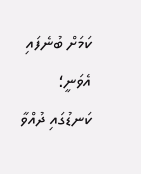ކަމަށް ބުނެފައި އެވަނީ؛ ކަނޑުގައި ދުއްވާ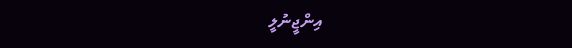އިންޖީނުލީ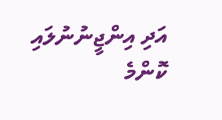އަދި އިންޖީނުނުލައި ކޮންމެ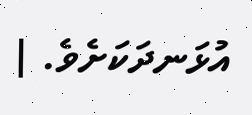އުޅަނދަކަށެވެ. |